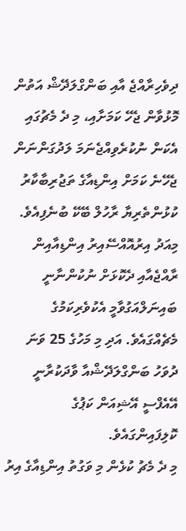ދިވެހިރާއްޖެ އާއި ބަންގްލަދޭޝް އަތުން މޮޅުވާން ޖެހޭ ކަމަށާއި، މި ދެ މެޗުގައި އެކަން ނުކުރެވިއްޖެނަމަ ލަދުގަންނަން ޖެހޭނެ ކަމަށް އިންޑިއާގެ ތަޖުރިބާކާރު ކުޅުންތެރިޔާ ރާހުލް ބޭކޭ ބުނެފިއެވެ.
މިއަދު އިރުއޮއްސޭއިރު އިންޑިއާއިން ރާއްޖެއާއި ދެކޮޅަށް ނުކުންނާނީ ބައިނަލްއަގުވާމީ އެކުވެރިކަމުގެ މެޗެއްގައެވެ. އަދި މި މަހުގެ 25 ވަނަ ދުވަހު ބަންގްލަދޭޝްއާ ވާދަކުރާނީ އޭއެފްސީ އޭޝިއަން ކަޕުގެ ކޮލިފައިންގައެވެ.
މި ދެ މެޗު ކުޅެން މި ވަގުތު އިންޑިއާގެ އިރު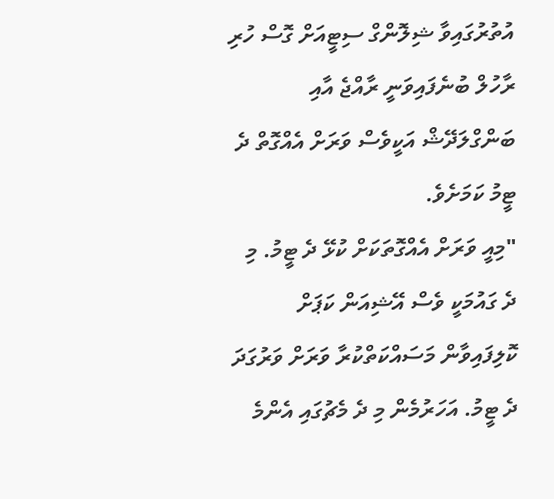އުތުރުގައިވާ ޝިލޮންގް ސިޓީއަށް ގޮސް ހުރި ރާހުލް ބުނެފައިވަނީ ރާއްޖެ އާއި ބަންގްލަދޭޝް އަކީވެސް ވަރަށް އެއްގޮތް ދެ ޓީމު ކަމަށެވެ.
"މިއީ ވަރަށް އެއްގޮތަކަށް ކުޅޭ ދެ ޓީމު. މި ދެ ގައުމަކީ ވެސް އޭޝިއަން ކަޕަށް ކޮލިފައިވާން މަސައްކަތްކުރާ ވަރަށް ވަރުގަދަ ދެ ޓީމު. އަހަރުމެން މި ދެ މެޗުގައި އެންމެ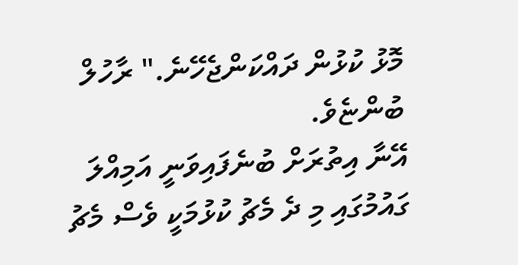މޮޅު ކުޅުން ދައްކަންޖެހޭނެ." ރާހުލް ބުންޏެވެ.
އޭނާ އިތުރަށް ބުނެފައިވަނީ އަމިއްލަ ގައުމުގައި މި ދެ މެޗު ކުޅުމަކީ ވެސް މެޗު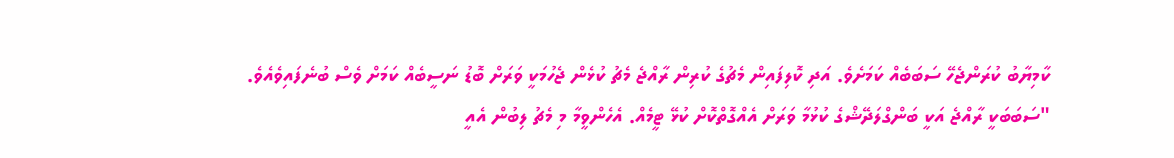ކާމިޔާބު ކުރަންޖެހޭ ސަބަބެއް ކަމަށެވެ. އަދި ކޮލިފައިން މެޗުގެ ކުރިން ރާއްޖެ މެޗު ކުޅެން ޖެހުމަކީ ވަރަށް ބޮޑު ނަސީބެއް ކަމަށް ވެސް ބުނެފައިވެއެވެ.
"ސަބަބަކީ ރާއްޖެ އަކީ ބަންގްލަދޭޝްގެ ކުޅުމާ ވަރަށް އެއްގޮތްކޮށް ކުޅޭ ޓީމެއް. އެހެންވީމާ މި މެޗު ލިބުން އެއީ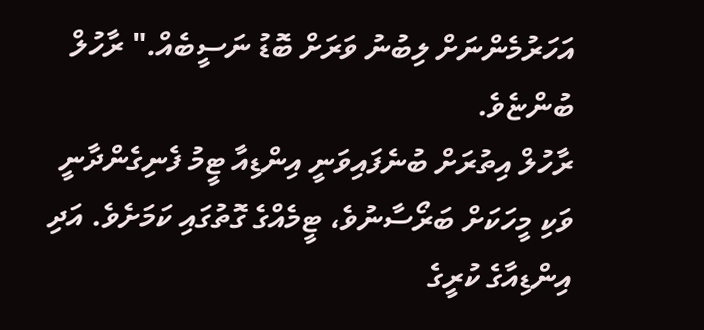އަހަރުމެންނަށް ލިބުނު ވަރަށް ބޮޑު ނަސީބެއް." ރާހުލް ބުންޏެވެ.
ރާހުލް އިތުރަށް ބުނެފައިވަނީ އިންޑިއާ ޓީމު ފެނިގެންދާނީ ވަކި މީހަކަށް ބަރޯސާނުވެ، ޓީމެއްގެ ގޮތުގައި ކަމަށެވެ. އަދި އިންޑިއާގެ ކުރީގެ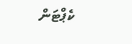ކެޕްޓަން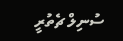ސުނިލް ޗެތުރީ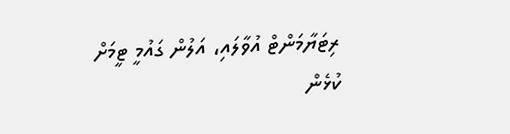ރިޓަޔާމަންޓް އުވާލައި، އަލުން ގައުމީ ޓީމަށް ކުޅެން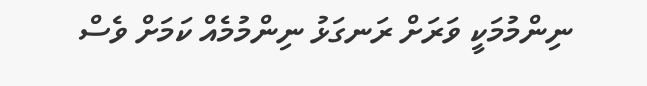ނިންމުމަކީ ވަރަށް ރަނގަޅު ނިންމުމެއް ކަމަށް ވެސް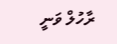ރާހުލް ވަނީ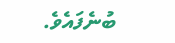ބުނެފައެވެ.